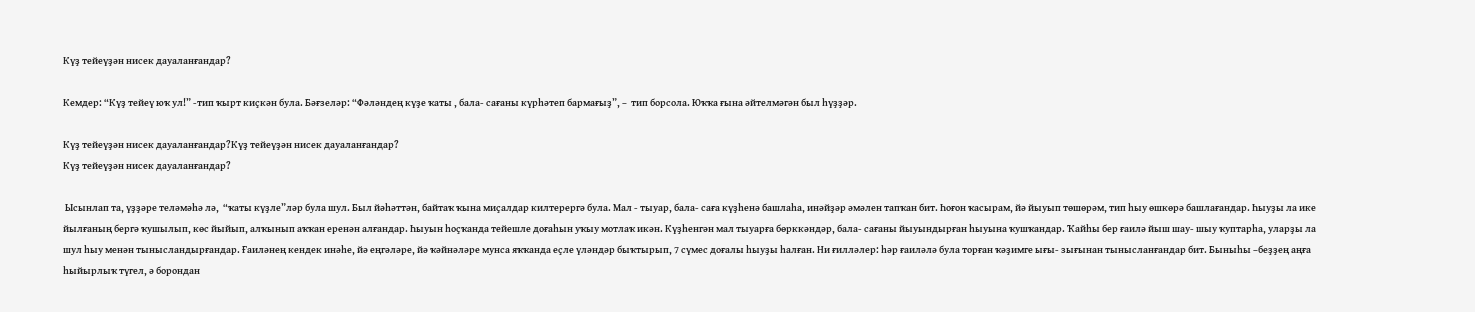Күҙ тейеүҙән нисек дауаланғандар?

Кемдер: “Күҙ тейеү юҡ ул!” -тип ҡырт киҫкән була. Бәғзеләр: “Фәләндең күҙе ҡаты , бала- сағаны күрһәтеп бармағыҙ”, –  тип борсола. Юҡҡа ғына әйтелмәгән был һүҙҙәр.

Күҙ тейеүҙән нисек дауаланғандар?Күҙ тейеүҙән нисек дауаланғандар?
Күҙ тейеүҙән нисек дауаланғандар?

 Ысынлап та, үҙҙәре теләмәһә лә,  “ҡаты күҙле”ләр була шул. Был йәһәттән, байтаҡ ҡына миҫалдар килтерергә була. Мал - тыуар, бала- саға күҙһенә башлаһа, инәйҙәр әмәлен тапҡан бит. Һоғон ҡасырам, йә йыуып төшөрәм, тип һыу өшкөрә башлағандар. Һыуҙы ла ике йылғаның бергә ҡушылып, көс йыйып, алҡынып аҡҡан еренән алғандар. Һыуын һоҫҡанда тейешле доғаһын уҡыу мотлаҡ икән. Күҙһенгән мал тыуарға бөрккәндәр, бала- сағаны йыуындырған һыуына ҡушҡандар. Ҡайһы бер ғаилә йыш шау- шыу ҡуптарһа, уларҙы ла шул һыу менән тынысландырғандар. Ғаиләнең кендек инәһе, йә еңгәләре, йә ҡәйнәләре мунса яҡҡанда еҫле үләндәр быҡтырып, 7 сүмес доғалы һыуҙы һалған. Ни ғилләлер: һәр ғаиләлә була торған ҡәҙимге ығы- зығынан тынысланғандар бит. Быныһы –беҙҙең аңға һыйырлыҡ түгел, ә борондан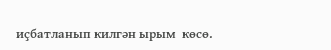иҫбатланып килгән ырым  көсө.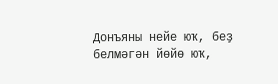Донъяны нейе юҡ, беҙ белмәгән йөйө юҡ,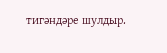тигәндәре шулдыр.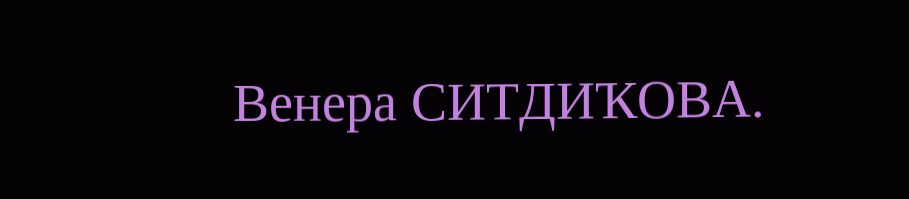Венера СИТДИҠОВА.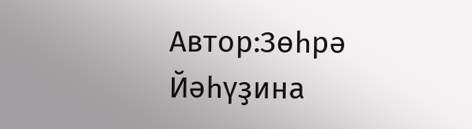Автор:Зөһрә Йәһүҙина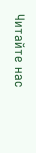Читайте нас